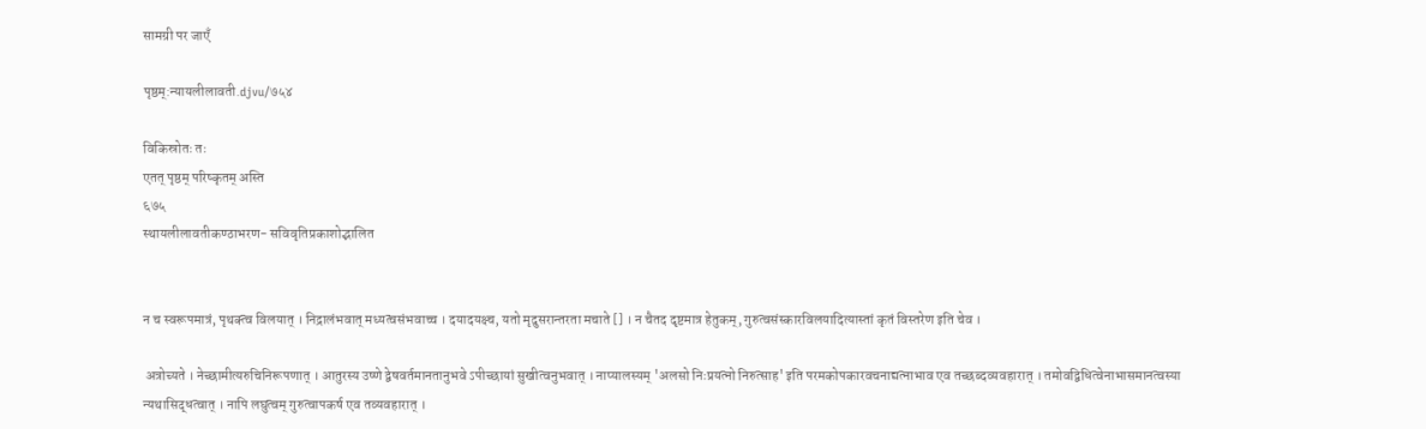सामग्री पर जाएँ

पृष्ठम्:न्यायलीलावती.djvu/७५४

विकिस्रोतः तः
एतत् पृष्ठम् परिष्कृतम् अस्ति
६७५
स्थायलीलावतीकण्ठाभरण- सविवृतिप्रकाशोद्भालित


न च स्वरूपमात्रं, पृथक्त्व विलयात् । निद्रालंभवात् मध्यत्वसंभवाच्च । दयादयक्ष्च, यतो मृदुसरान्तरता मचाते [] । न चैतद दृष्टमात्र हेतुकम्, गुरुत्वसंस्कारविलयादित्यास्तां कृतं विस्तरेण इति चेव ।

 अत्रोच्यते । नेच्छामीत्यरुचिनिरूपणात् । आतुरस्य उष्णे द्वेषवर्तमानतानुभवे ऽपीच्छायां सुखीत्वनुभवात् । नाप्यालस्यम् 'अलसो निःप्रयत्नो निरुत्साह' इति परमकोपकारवचनाद्यत्नाभाव एव तच्छब्दव्यवहारात् । तमोवद्विधित्वेनाभासमानत्वस्या न्यथासिद्धत्वात् । नापि लघुत्वम् गुरुत्वापकर्ष एव तव्यवहारात् ।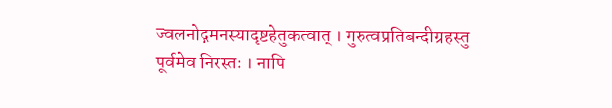ज्वलनोद्गमनस्यादृष्टहेतुकत्वात् । गुरुत्वप्रतिबन्दीग्रहस्तु पूर्वमेव निरस्तः । नापि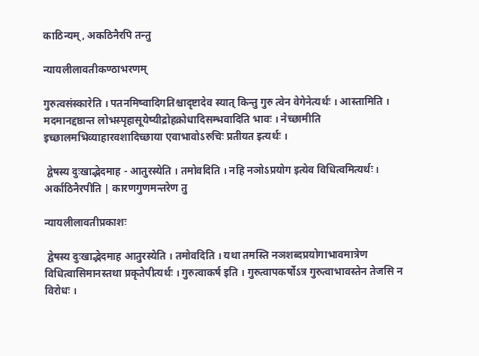काठिन्यम्, अकठिनैरपि तन्तु

न्यायलीलावतीकण्ठाभरणम्

गुरुत्वसंस्कारेति । पतनमिष्वादिगतिश्चादृष्टादेव स्यात् किन्तु गुरु त्वेन वेगेनेत्यर्थः । आस्तामिति । मदमानद्दष्ठान्त लोभस्पृहासूयेष्यीद्रोहक्रोधादिसम्भवादिति भावः । नेच्छामीति इच्छालमभिव्याहारवशादिच्छाया एवाभावोऽरुचिः प्रतीयत इत्यर्थः ।

 द्वेषस्य दुःखाद्भेदमाह - आतुरस्येति । तमोवदिति । नहि नञोऽप्रयोग इत्येव विधित्वमित्यर्थः । अर्काठिनैरपीति | कारणगुणमन्तरेण तु

न्यायलीलावतीप्रकाशः

 द्वेषस्य दुःखाद्भेदमाह आतुरस्येति । तमोवदिति । यथा तमस्ति नञशब्दप्रयोगाभावमात्रेण विधित्वासिमानस्तथा प्रकृतेपीत्यर्थः । गुरुत्वाकर्ष इति । गुरुत्वापकर्षोऽत्र गुरुत्वाभावस्तेन तेजसि न विरोधः ।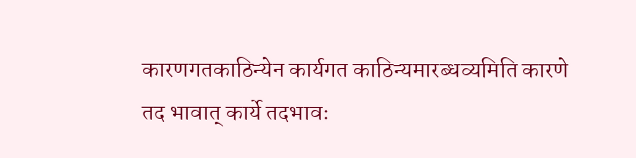कारणगतकाठिन्येन कार्यगत काठिन्यमारब्धव्यमिति कारणे तद भावात् कार्ये तदभावः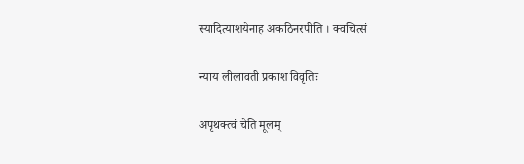स्यादित्याशयेनाह अकठिनरपीति । क्वचित्सं

न्याय लीलावती प्रकाश विवृतिः

अपृथक्त्वं चेति मूलम्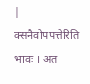| क्सनैवोपपत्तेरिति भावः । अत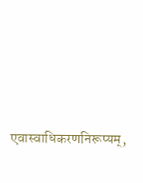एवास्वाधिकरणनिरूप्यम्,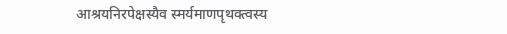आश्रयनिरपेक्षस्यैव स्मर्यमाणपृथक्त्वस्य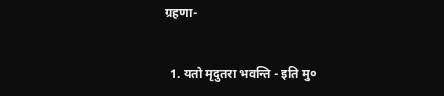ग्रहणा-


  1. यतो मृदुतरा भवन्ति - इति मु०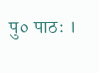पु० पाठः ।